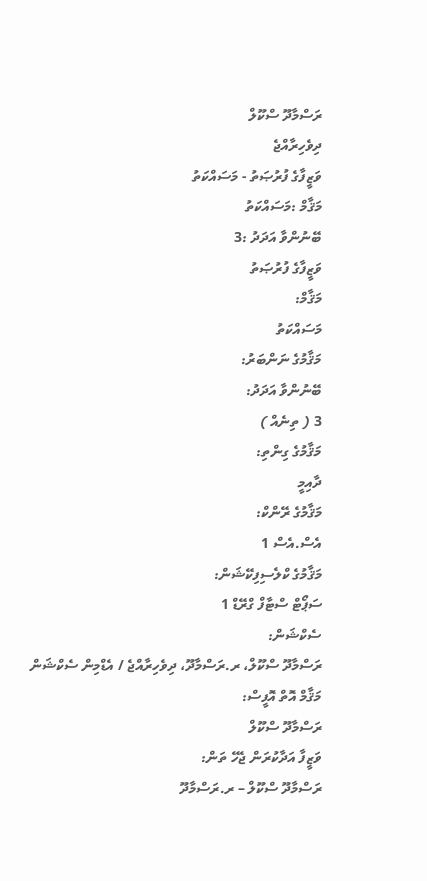ރަސްމާދޫ ސްކޫލް
ދިވެހިރާއްޖެ
ވަޒީފާގެ ފުރުޞަތު - މަސައްކަތު
މަޤާމް :މަސައްކަތު
ބޭނުންވާ އަދަދު :3
ވަޒީފާގެ ފުރުޞަތު
މަޤާމް:
މަސައްކަތު
މަޤާމުގެ ނަންބަރު:
ބޭނުންވާ އަދަދު:
3 ( ތިނެއް )
މަޤާމުގެ ގިންތި:
ދާއިމީ
މަޤާމުގެ ރޭންކް:
އެސް.އެސް 1
މަޤާމުގެ ކްލެސިފިކޭޝަން:
ސަޕޯޓް ސްޓާފް ގްރޭޑް 1
ސެކްޝަން:
ރަސްމާދޫ ސްކޫލް، ރ.ރަސްމާދޫ، ދިވެހިރާއްޖެ / އެޑްމިން ސެކްޝަން
މަޤާމް އޮތް އޮފީސް:
ރަސްމާދޫ ސްކޫލް
ވަޒީފާ އަދާކުރަން ޖެހޭ ތަން:
ރަސްމާދޫ ސްކޫލް – ރ.ރަސްމާދޫ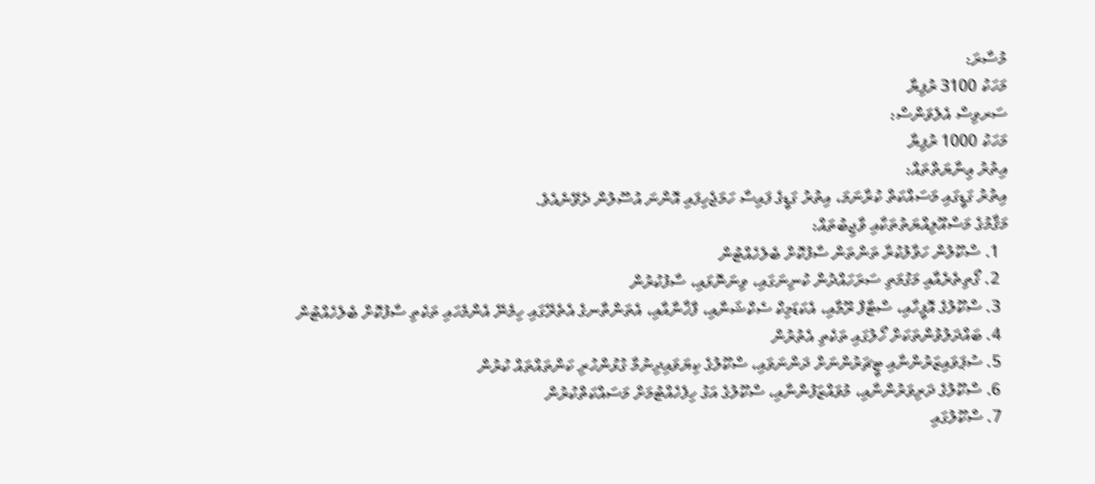މުސާރަ:
މަހަކު 3100 ރުފިޔާ
ސަރވިސް އެލެވަންސް:
މަހަކު 1000 ރުފިޔާ
އިތުރު ޢިނާޔަތްތައް:
އިތުރު ގަޑީގައި މަސައްކަތް ކުރާނަމަ، އިތުރު ގަޑީގެ ފައިސާ ހަމަޖެހިފައި އޮންނަ އުސޫލުން ދެވޭނެއެވެ.
މަޤާމުގެ މަސްއޫލިއްޔަތުތަކާއި ވާޖިބުތައް:
  1. ސްކޫލުން ހަވާލުކުރާ ތަންތަން ސާފުކޮށް ބެލެހެއްޓުން
  2. ގޯތިތެރެއާއި މަގުމަތި ސަރަހައްދުން ކުނިނަގައި، ވިނަނޮޅައި، ސާފުކުރުން
  3. ސްކޫލުގެ އޮފީހާއި، ސްޓާފް ރޫމާއި، އެކަޑަމިކް ސެކްޝަނާއި، ފާޚާނާއާއި، އެތަންތާނގެ އެތެރޭގައި ހިމެނޭ އެންމެހައި ތަކެތި ސާފުކޮށް ބެލެހެއްޓުން
  4. ބައްދަލުވުންތަކަށް ހޯލުގައި ތަކެތި އެތުރުން
  5. ސުޕަވައިޒަރުންނާއި ޓީޗަރުންނަށް ދަންނަވައި، ސްކޫލުގެ ކިޔަވައިދިނުމާ ގުޅުންހުރި ކަންތައްތައް ކުރުން
  6. ސްކޫލުގެ ދަރިވަރުންނާއި، މުވައްޒަފުންނާއި، ސްކޫލުގެ އަގު ހިފެހެއްޓުމަށް މަސައްކަތްކުރުން
  7. ސްކޫލުގައި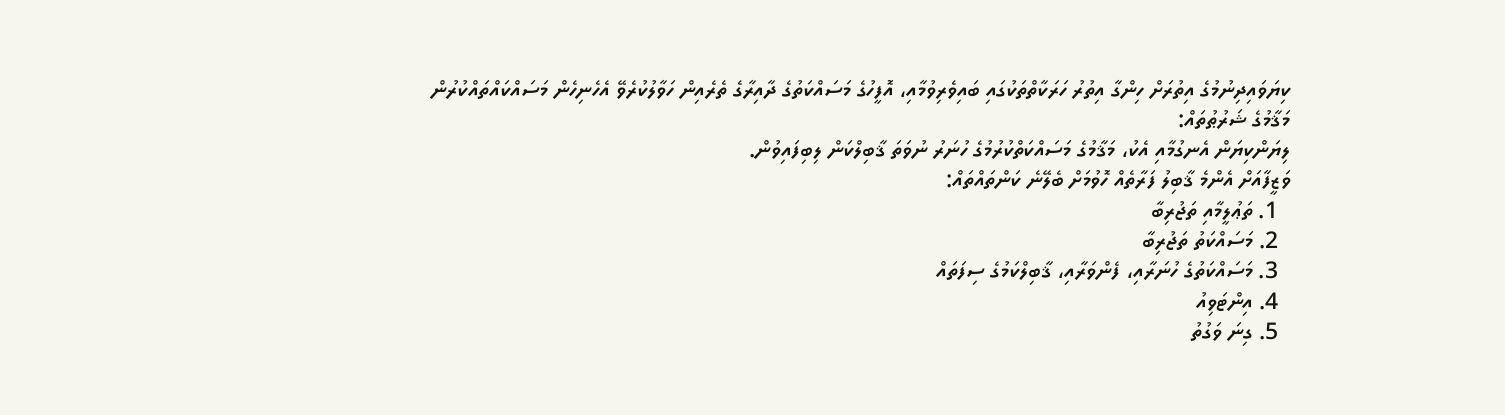ކިޔަވައިދިނުމުގެ އިތުރަށް ހިންގާ އިތުރު ހަރަކާތްތަކުގައި ބައިވެރިވުމާއި، އޮފީހުގެ މަސައްކަތުގެ ދާއިރާގެ ތެރެއިން ހަވާލުކުރެވޭ އެހެނިހެން މަސައްކައްތައްކުރުން
މަޤާމުގެ ޝަރުޠުތައް:
ލިޔަންކިޔަން އެނގުމާއި އެކު، މަޤާމުގެ މަސައްކަތްކުރުމުގެ ހުނަރު ނުވަތަ ޤާބިލްކަން ލިބިފައިވުން.
ވަޒީފާއަށް އެންމެ ޤާބިލު ފަރާތެއް ހޮވުމަށް ބެލޭނެ ކަންތައްތައް:
  1. ތަޢުލީމާއި ތަޖުރިބާ
  2. މަސައްކަތު ތަޖުރިބާ
  3. މަސައްކަތުގެ ހުނަރާއި، ފެންވަރާއި، ޤާބިލްކަމުގެ ސިފަތައް
  4. އިންޓަވިއު
  5. ގިނަ ވަގުތު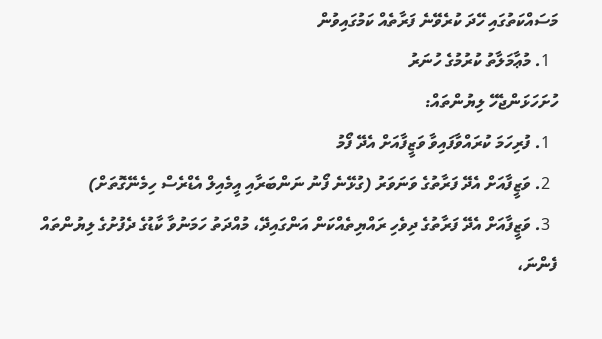މަސައްކަތުގައި ހޭދަ ކުރެވޭނެ ފަރާތެއް ކަމުގައިވުން
  1. މުޢާމަލާތު ކުރުމުގެ ހުނަރު
ހުށަހަޅަންޖެހޭ ލިޔުންތައް:
  1. ފުރިހަމަ ކުރައްވާފައިވާ ވަޒީފާއަށް އެދޭ ފޯމު
  2. ވަޒީފާއަށް އެދޭ ފަރާތުގެ ވަނަވަރު (ގުޅޭނެ ފޯނު ނަންބަރާއި އީމެއިލް އެޑްރެސް ހިމެނޭގޮތަށް)
  3. ވަޒީފާއަށް އެދޭ ފަރާތުގެ ދިވެހި ރައްޔިތެއްކަން އަންގައިދޭ، މުއްދަތު ހަމަނުވާ ކާޑުގެ ދެފުށުގެ ލިޔުންތައް ފެންނަ،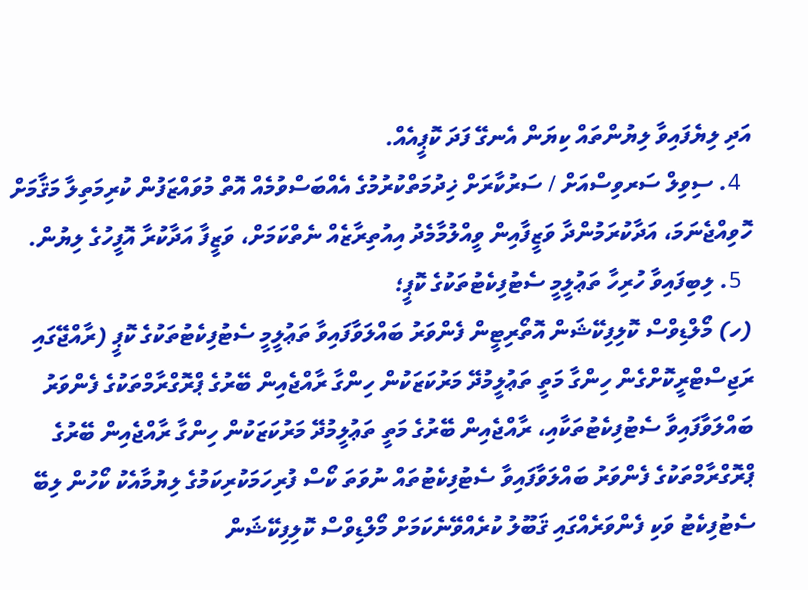އަދި ލިޔެފައިވާ ލިޔުންތައް ކިޔަން އެނގޭ ފަދަ ކޮޕީއެއް.
  4. ސިވިލް ސަރވިސްއަށް / ސަރުކާރަށް ޚިދުމަތްކުރުމުގެ އެއްބަސްވުމެއް އޮތް މުވައްޒަފުން ކުރިމަތިލާ މަޤާމަށް ހޮވިއްޖެނަމަ، އަދާކުރަމުންދާ ވަޒީފާއިން ވީއްލުމާމެދު އިއުތިރާޒެއް ނެތްކަމަށް، ވަޒީފާ އަދާކުރާ އޮފީހުގެ ލިޔުން.
  5. ލިބިފައިވާ ހުރިހާ ތަޢުލީމީ ސެޓުފިކެޓުތަކުގެ ކޮޕީ؛
(ހ) މޯލްޑިވްސް ކޮލިފިކޭޝަން އޮތޯރިޓީން ފެންވަރު ބައްލަވާފައިވާ ތަޢުލީމީ ސެޓުފިކެޓުތަކުގެ ކޮޕީ (ރާއްޖޭގައި ރަޖިސްޓްރީކޮށްގެން ހިންގާ މަތީ ތަޢުލީމުދޭ މަރުކަޒަކުން ހިންގާ ރާއްޖެއިން ބޭރުގެ ޕްރޮގްރާމްތަކުގެ ފެންވަރު ބައްލަވާފައިވާ ސެޓުފިކެޓުތަކާއި، ރާއްޖެއިން ބޭރުގެ މަތީ ތަޢުލީމުދޭ މަރުކަޒަކުން ހިންގާ ރާއްޖެއިން ބޭރުގެ ޕްރޮގްރާމްތަކުގެ ފެންވަރު ބައްލަވާފައިވާ ސެޓުފިކެޓުތައް ނުވަތަ ކޯސް ފުރިހަމަކުރިކަމުގެ ލިޔުމާއެކު ކޯހުން ލިބޭ ސެޓުފިކެޓު ވަކި ފެންވަރެއްގައި ޤަބޫލު ކުރެއްވޭނެކަމަށް މޯލްޑިވްސް ކޮލިފިކޭޝަން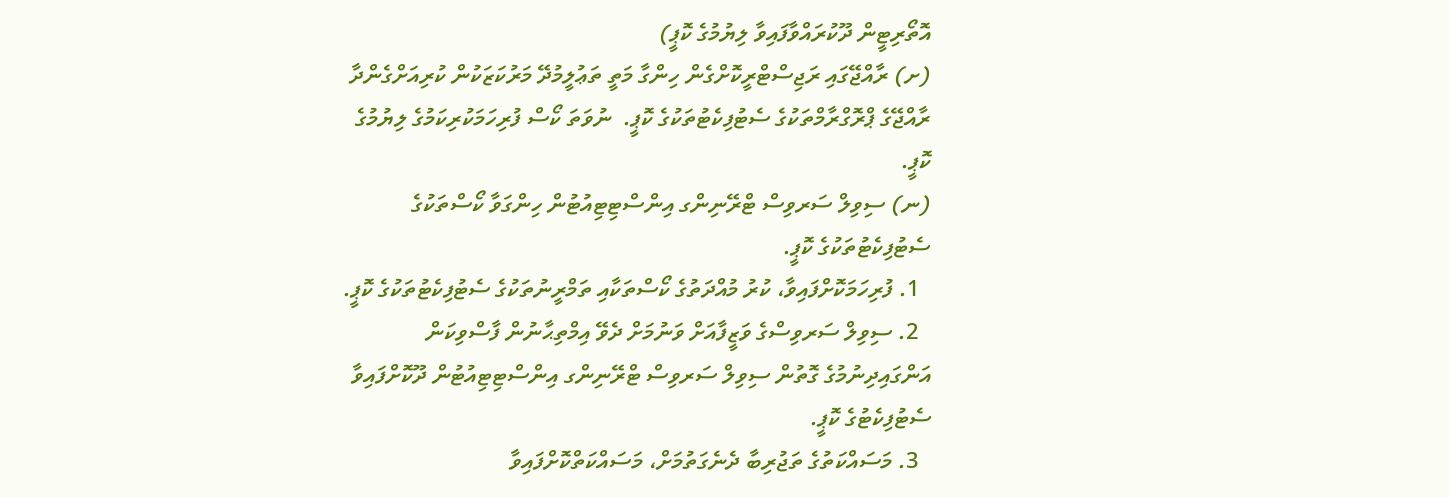އޮތޯރިޓީން ދޫކުރައްވާފައިވާ ލިޔުމުގެ ކޮޕީ)
(ށ) ރާއްޖޭގައި ރަޖިސްޓްރީކޮށްގެން ހިންގާ މަތީ ތަޢުލީމުދޭ މަރުކަޒަކުން ކުރިއަށްގެންދާ ރާއްޖޭގެ ޕްރޮގްރާމްތަކުގެ ސެޓުފިކެޓުތަކުގެ ކޮޕީ.  ނުވަތަ ކޯސް ފުރިހަމަކުރިކަމުގެ ލިޔުމުގެ ކޮޕީ.
(ނ) ސިވިލް ސަރވިސް ޓްރޭނިންގ އިންސްޓިޓިއުޓުން ހިންގަވާ ކޯސްތަކުގެ ސެޓުފިކެޓުތަކުގެ ކޮޕީ.
  1. ފުރިހަމަކޮށްފައިވާ، ކުރު މުއްދަތުގެ ކޯސްތަކާއި ތަމްރީނުތަކުގެ ސެޓުފިކެޓުތަކުގެ ކޮޕީ.
  2. ސިވިލް ސަރވިސްގެ ވަޒީފާއަށް ވަނުމަށް ދެވޭ އިމްތިޙާނުން ފާސްވިކަން އަންގައިދިނުމުގެ ގޮތުން ސިވިލް ސަރވިސް ޓްރޭނިންގ އިންސްޓިޓިއުޓުން ދޫކޮށްފައިވާ ސެޓުފިކެޓުގެ ކޮޕީ.
  3. މަސައްކަތުގެ ތަޖުރިބާ ދެނެގަތުމަށް، މަސައްކަތްކޮށްފައިވާ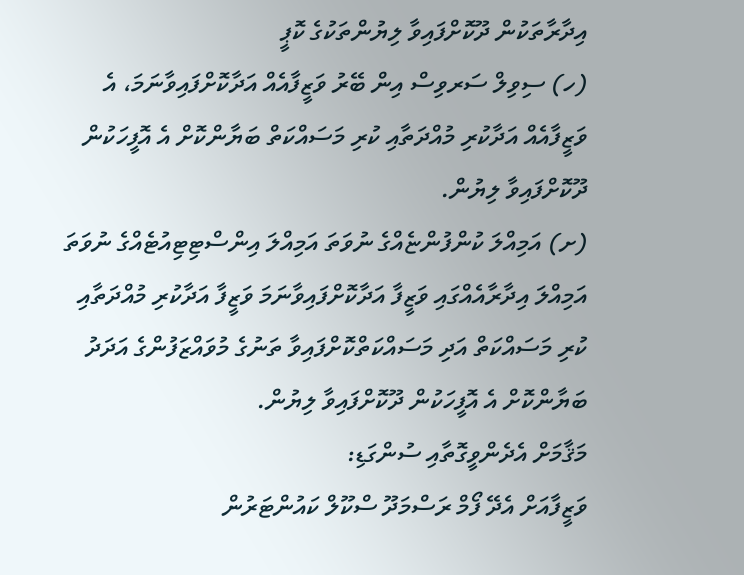އިދާރާތަކުން ދޫކޮށްފައިވާ ލިޔުންތަކުގެ ކޮޕީ
(ހ) ސިވިލް ސަރވިސް އިން ބޭރު ވަޒީފާއެއް އަދާކޮށްފައިވާނަމަ، އެ ވަޒީފާއެއް އަދާކުރި މުއްދަތާއި ކުރި މަސައްކަތް ބަޔާންކޮށް އެ އޮފީހަކުން ދޫކޮށްފައިވާ ލިޔުން.
(ށ) އަމިއްލަ ކުންފުންޏެއްގެ ނުވަތަ އަމިއްލަ އިންސްޓިޓިއުޓެއްގެ ނުވަތަ އަމިއްލަ އިދާރާއެއްގައި ވަޒީފާ އަދާކޮށްފައިވާނަމަ ވަޒީފާ އަދާކުރި މުއްދަތާއި ކުރި މަސައްކަތް އަދި މަސައްކަތްކޮށްފައިވާ ތަނުގެ މުވައްޒަފުންގެ އަދަދު ބަޔާންކޮށް އެ އޮފީހަކުން ދޫކޮށްފައިވާ ލިޔުން.
މަޤާމަށް އެދެންވީގޮތާއި ސުންގަޑި:
ވަޒީފާއަށް އެދޭ ފޯމް ރަސްމަދޫ ސްކޫލް ކައުންޓަރުން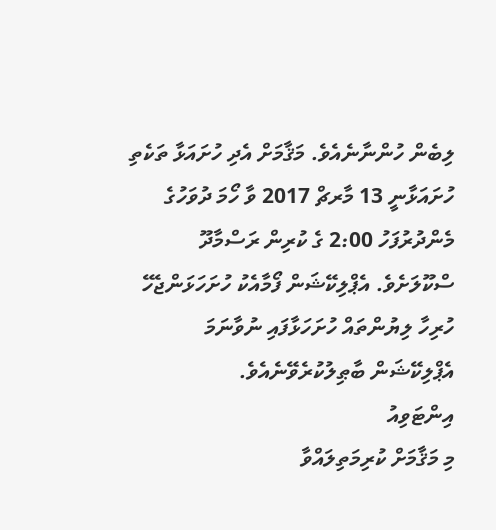ލިބެން ހުންނާނެއެވެ. މަޤާމަށް އެދި ހުށައަޅާ ތަކެތި ހުށައަޅާނީ 13 މާރޗް 2017 ވާ ހޯމަ ދުވަހުގެ މެންދުރުފަހު 2:00 ގެ ކުރިން ރަސްމާދޫ ސްކޫލަށެވެ. އެޕްލިކޭޝަން ފޯމާއެކު ހުށަހަޅަންޖެހޭ ހުރިހާ ލިޔުންތައް ހުށަހަޅާފައި ނުވާނަމަ އެޕްލިކޭޝަން ބާޠިލުކުރެވޭނެއެވެ.
އިންޓަވިއު
މި މަޤާމަށް ކުރިމަތިލައްވާ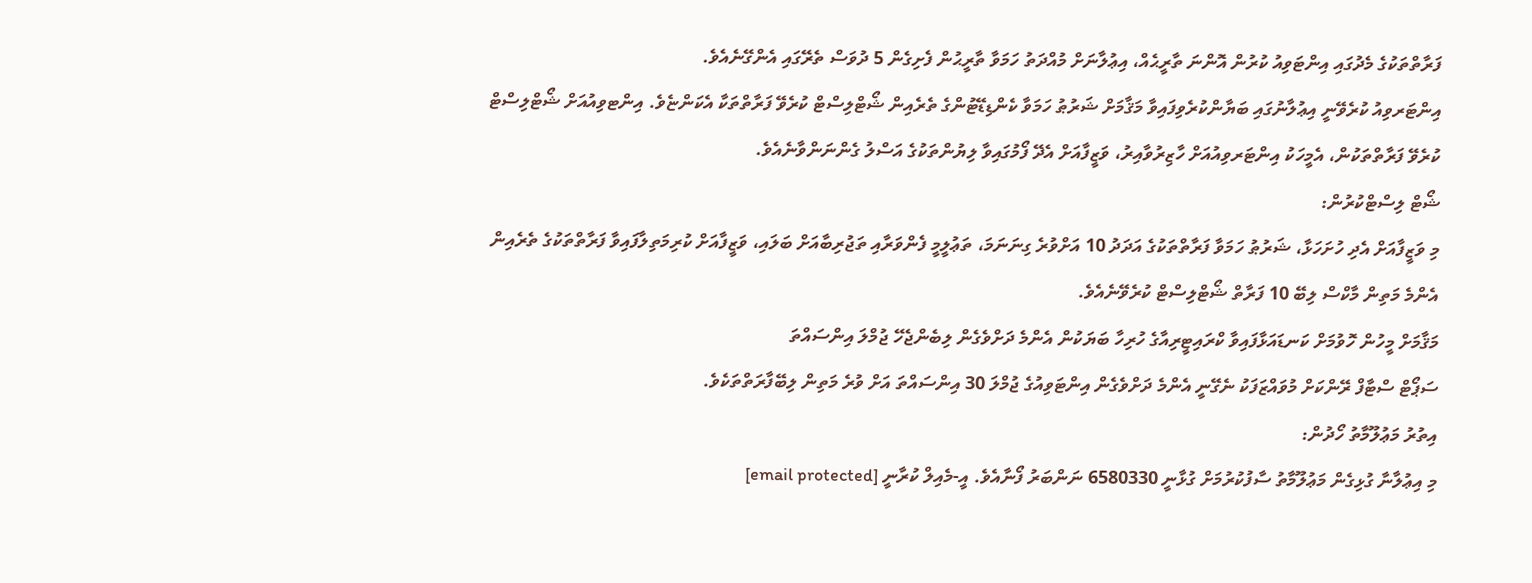ފަރާތްތަކުގެ މެދުގައި އިންޓަވިއު ކުރުން އޮންނަ ތާރީޙެއް، އިޢުލާނަށް މުއްދަތު ހަމަވާ ތާރީޙުން ފެށިގެން 5 ދުވަސް ތެރޭގައި އެންގޭނެއެވެ.
އިންޓަރވިއު ކުރެވޭނީ އިޢުލާނުގައި ބަޔާންކުރެވިފައިވާ މަޤާމަށް ޝަރުޠު ހަމަވާ ކެންޑިޑޭޓުންގެ ތެރެއިން ޝޯޓްލިސްޓް ކުރެވޭ ފަރާތްތަކާ އެކަންޏެވެ. އިންޓވިއުއަށް ޝޯޓްލިސްޓް ކުރެވޭ ފަރާތްތަކުން، އެމީހަކު އިންޓަރވިއުއަށް ހާޒިރުވާއިރު، ވަޒީފާއަށް އެދޭ ފޯމުގައިވާ ލިޔުންތަކުގެ އަސްލު ގެންނަންވާނެއެވެ.
ޝޯޓް ލިސްޓްކުރުން:
މި ވަޒީފާއަށް އެދި ހުށަހަޅާ، ޝަރުޠު ހަމަވާ ފަރާތްތަކުގެ އަދަދު 10 އަށްވުރެ ގިނަނަމަ، ތަޢުލީމީ ފެންވަރާއި ތަޖުރިބާއަށް ބަލައި، ވަޒީފާއަށް ކުރިމަތިލާފައިވާ ފަރާތްތަކުގެ ތެރެއިން އެންމެ މަތިން މާކްސް ލިބޭ 10 ފަރާތް ޝޯޓްލިސްޓް ކުރެވޭނެއެވެ.
މަޤާމަށް މީހުން ހޮވުމަށް ކަނޑައަޅާފައިވާ ކްރައިޓީރިއާގެ ހުރިހާ ބަޔަކުން އެންމެ ދަށްވެގެން ލިބެންޖެހޭ ޖުމްލަ އިންސައްތަ
ސަޕޯޓް ސްޓާފް ރޭންކަށް މުވައްޒަފަކު ނެގޭނީ އެންމެ ދަށްވެގެން އިންޓަވިއުގެ ޖުމްލަ 30 އިންސައްތަ އަށް ވުރެ މަތިން ލިބޭފާރަތްތަކެވެ.
އިތުރު މަޢުލޫމާތު ހޯދުން:
މި އިޢުލާނާ ގުޅިގެން މަޢުލޫމާތު ސާފުކުރުމަށް ގުޅާނީ 6580330 ނަންބަރު ފޯނާއެވެ. އީ-މެއިލް ކުރާނީ [email protected]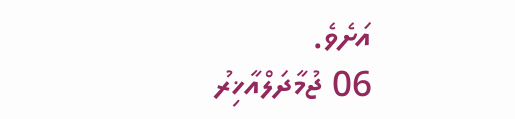އަށެވެ.
06 ޖުމާދަލްއާޚިރު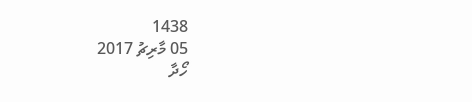1438
05 މާރިޗު 2017
ހޯދާ